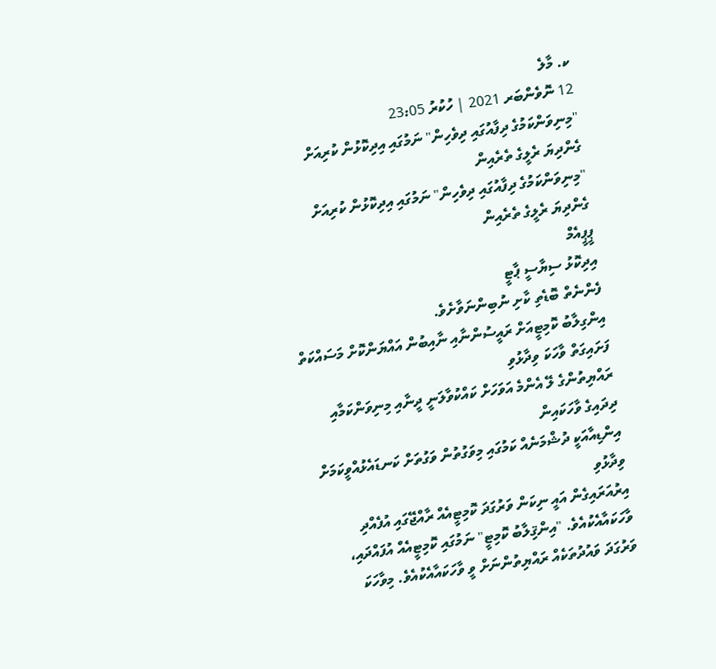ކ. މާލެ
12 ނޮވެންބަރ 2021 | ހުކުރު 23:05
"މިނިވަންކަމުގެ ދިފާއުގައި ދިވެހިން" ނަމުގައި އިދިކޮޅުން ކުރިއަށް ގެންދިޔަ ރެލީގެ ތެރެއިން
"މިނިވަންކަމުގެ ދިފާއުގައި ދިވެހިން" ނަމުގައި އިދިކޮޅުން ކުރިއަށް ގެންދިޔަ ރެލީގެ ތެރެއިން
ޕީޕީއެމް
އިދިކޮޅު ސިޔާސީ ޕާޓީ
ފެންނެތް ބޮޑެތި ކާށި ނުބިންނަވާށެވެ.
އިންގިލާބު ކޮމިޓީއަށް ރައީސުންނާއި ނާއިބުން އައްޔަންކޮށް މަސައްކަތް ފަށައިގަތް ވާހަކަ ވިދާޅުވި
ރައްޔިތުންގެ ލޭ އެންމެ އަވަހަށް ކައްކުވާލަނީ ދީނާއި މިނިވަންކަމާއި ދިދައިގެ ވާހަކައިން
އިންޑިއާއަކީ ދުޝްމަނެއް ކަމުގައި މިވަގުތުން ވަގުތަށް ކަނޑައެޅުއްވީކަމަށް ވިދާޅުވި
އިރުއަރައިގެން އައީ ނިކަން ވަރުގަދަ ކޮމިޓީއެއް ރާއްޖޭގައި އުފެއްދި ވާހަކައާއެކުއެވެ. "އިންޤިލާބު ކޮމިޓީ" ނަމުގައި ކޮމިޓީއެއް އުފައްދައި، ވަރުގަދަ ވައުދުތަކެއް ރައްޔިތުންނަށް ވީ ވާހަކައާއެކުއެވެ. މިވާހަކަ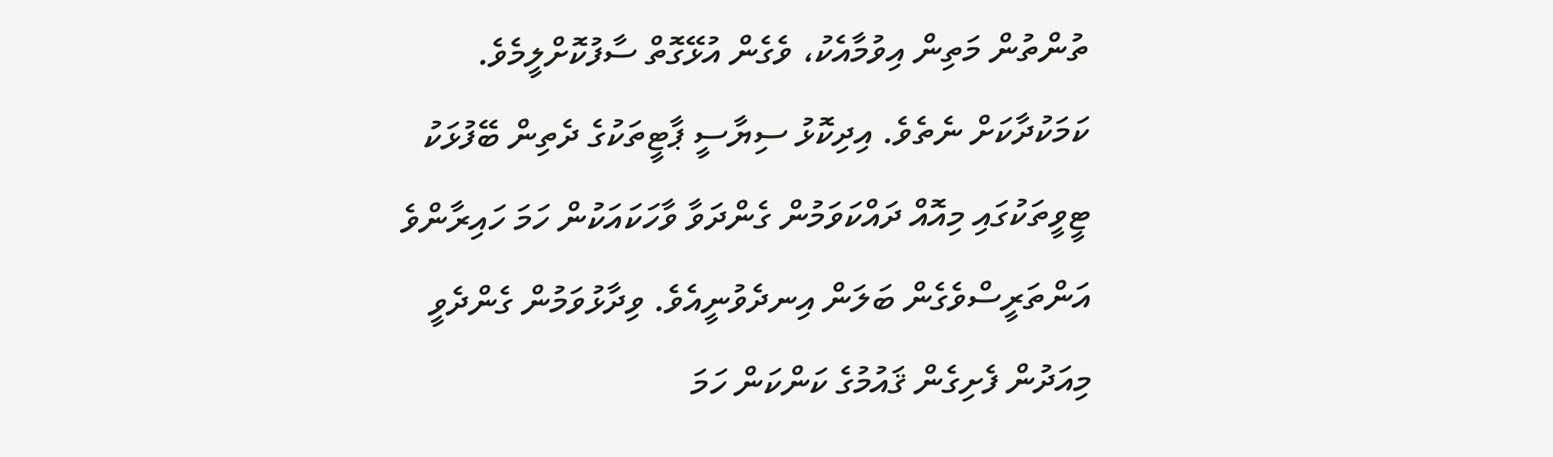ތުންތުން މަތިން އިވުމާއެކު، ވެގެން އުޅޭގޮތް ސާފުކޮށްލީމެވެ.
ކަމަކުދާކަށް ނެތެވެ. އިދިކޮޅު ސިޔާސީ ޕާޓީތަކުގެ ދެތިން ބޭފުޅަކު ޓީވީތަކުގައި މިއޮއް ދައްކަވަމުން ގެންދަވާ ވާހަކައަކުން ހަމަ ހައިރާންވެ އަންތަރީސްވެގެން ބަލަން އިނދެވުނީއެވެ. ވިދާޅުވަމުން ގެންދެވީ މިއަދުން ފެށިގެން ޤައުމުގެ ކަންކަން ހަމަ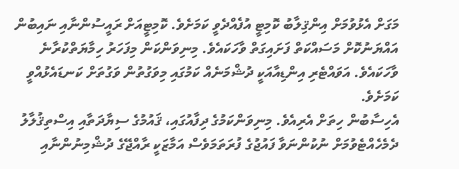މަގަށް އެޅުވުމަށް އިންޤިލާބު ކޮމިޓީ އުފެއްދެވީ ކަމަށެވެ. ކޮމިޓީއަށް ރައީސުންނާއި ނައިބުން އައްޔަނުކޮށް މަސައްކަތް ފަށައިގަތް ވާހަކައެވެ. މިނިވަންކަން މިފަހަރު ހިމާޔަތްކުރާނެ ވާހަކައެވެ. އަވައްޓެރި އިންޑިއާއަކީ ދުޝްމަނެއް ކަމުގައި މިވަގުތުން ވަގުތަށް ކަނޑައެޅުއްވީ ކަމަށެވެ.
އެހިސާބުން ހިތަށް އެރިއެވެ. މިނިވަންކަމުގެ ދިފާއުގައި، ޤައުމުގެ ސިޔާދަތާއި އިސްތިޤުލާލު ދެމެހެއްޓެވުމަށް ނުކުންނަވާ ފައުޖުގެ ފުރަތަމަވެސް އަމާޒަކީ ރާއްޖޭގެ ދުޝްމިނުންނާއި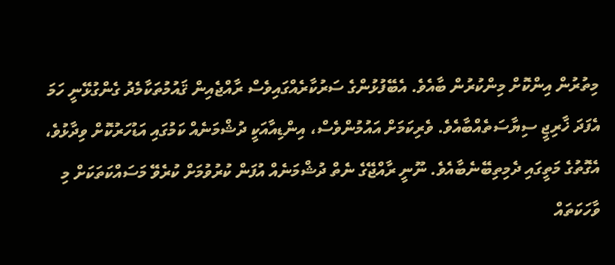މިތުރުން އިންކޮށް މިންކުރުން ބާއެވެ. އެބޭފުޅުންގެ ސަރުކާރެއްގައިވެސް ރާއްޖެއިން ޤައުމުތަކާމެދު ގެންގުޅޭނީ ހަމަ އެފަދަ ޚާރިޖީ ސިޔާސަތެއްބާއެވެ. ވެރިކަމަށް އައުމުންވެސް، އިންޑިއާއަކީ ދުޝްމަނެއް ކަމުގައި އަޑުހަރުކޮށް ވިދާޅުވެ، އެގޮތުގެ މަތީގައި ދެމިތިބޭނެބާއެވެ. ނޫނީ ރާއްޖޭގެ ނެތް ދުޝްމަނެއް އުފަން ކުރުވުމަށް ކުރެވޭ މަސައްކަތަކަށް މި ވާހަކަތައް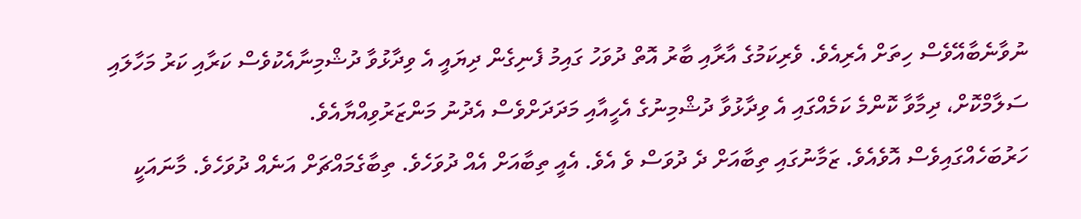ނުވާނެބާއޭވެސް ހިތަށް އެރިއެވެ. ވެރިކަމުގެ އާރާއި ބާރު އޮތް ދުވަހު ގައިމު ފެނިގެން ދިޔައީ އެ ވިދާޅުވާ ދުޝްމިނާއެކުވެސް ކަރާއި ކަރު މަހާލައި ސަލާމްކޮށް، ދިމާވާ ކޮންމެ ކަމެއްގައި އެ ވިދާޅުވާ ދުޝްމިނުގެ އެހީއާއި މަދަދަށްވެސް އެދުނު މަންޒަރުވިއްޔާއެވެ.
ހަރުބަހެއްގައިވެސް އޮވެއެވެ. ޒަމާނުގައި ތިބާއަށް ދެ ދުވަސް ވެ އެވެ. އެއީ ތިބާއަށް އެއް ދުވަހެވެ. ތިބާގެމައްޗަށް އަނެއް ދުވަހެވެ. މާނައަކީ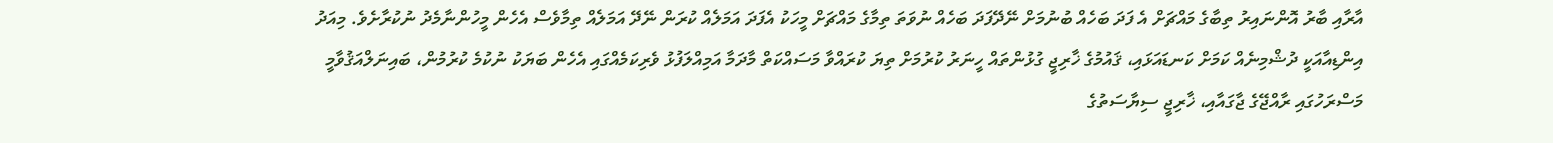އާރާއި ބާރު އޮންނައިރު ތިބާގެ މައްޗަށް އެ ފަދަ ބަހެއް ބުނުމަށް ނޭދޭފަދަ ބަހެއް ނުވަތަ ތިމާގެ މައްޗަށް މީހަކު އެފަދަ އަމަލެއް ކުރަން ނޭދޭ އަމަލެއް ތިމާވެސް އެހެން މީހުންނާމެދު ނުކުރާށެވެ. މިއަދު އިންޑިއާއަކީ ދުޝްމިނެއް ކަމަށް ކަނޑައަޅައި، ޤައުމުގެ ޚާރިޖީ ގުޅުންތައް ހީނަރު ކުރުމަށް ތިޔަ ކުރައްވާ މަސައްކަތް މާދަމާ އަމިއްލަފުޅު ވެރިކަމެއްގައި އެހެން ބަޔަކު ނުކުމެ ކުރުމުން، ބައިނަލްއަޤުވާމީ މަސްރަހުގައި ރާއްޖޭގެ ޖާގައާއި، ޚާރިޖީ ސިޔާސަތުގެ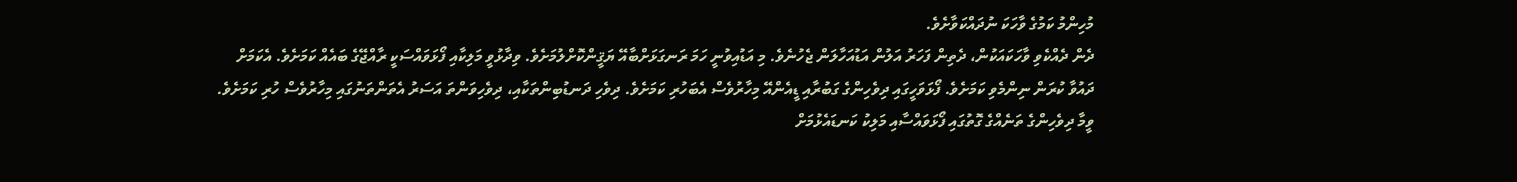މުހިންމު ކަމުގެ ވާހަކަ ނުދައްކަވާށެވެ.
ދެން ދެއްކެވި ވާހަކައަކުން، ދެތިން ފަހަރު އަލުން އަޑުއަހާލަން ޖެހުނެވެ. މި އަޑުއިވުނީ ހަމަ ރަނގަޅަށްބާއޭ ޔަޤީންކޮށްލުމަށެވެ. ވިދާޅުވީ މަލިކާއި ފޯޅަވައްސަކީ ރާއްޖޭގެ ބައެއް ކަމަށެވެ. އެކަމަށް ދައުވާ ކުރަން ނިންމެވި ކަމަށެވެ. ފޯޅަވަހީގައި ދިވެހިންގެ ގަބުރާއި ޑީއެންއޭ މިހާރުވެސް އެބަހުރި ކަމަށެވެ. ދިވެހި ދަނޑުބިންތަކާއި، ދިވެހިވަންތަ އަސަރު އެތަންތަނުގައި މިހާރުވެސް ހުރި ކަމަށެވެ. ވީމާ ދިވެހިންގެ ތަނެއްގެ ގޮތުގައި ފޯޅަވައްސާއި މަލިކު ކަނޑައެޅުމަށް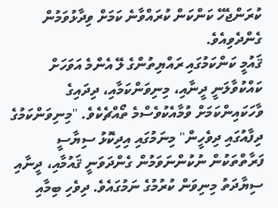ކުރަންޖެހޭ ކަންކަން ކުރައްވާނެ ކަމަށް ވިދާޅުވަމުން ގެންދެވިއެވެ.
ޤައުމީ ކަންކަމުގައި ރައްޔިތުންގެ ލޭ އެންމެ އަވަހަށް ކައްކުވާލަނީ ދީނާއި، މިނިވަންކަމާއި، ދިދައިގެ ވާހަކައިންކަމަށް ވުމާއެކުވެސްމެ ތޯއްޗެކެވެ. "މިނިވަންކަމުގެ ދިފާއުގައި ދިވެހީން" މިނަމުގައި އިދިކޮޅު ސިޔާސީ ފަރާތްތަކުން ނުކުންނަވަމުން ގެންދަވަނީ ޤައުމާއި، ދީނާއި ސިޔާދަތު މިނިވަން ކުރުމުގެ ނަމުގައެވެ. ދިވެހި ބިމާއި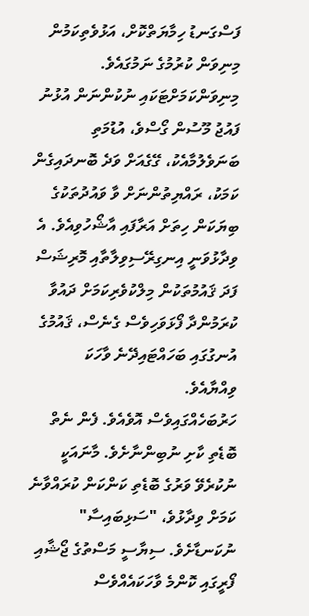ފަސްގަނޑު ހިމާޔަތްކޮށް، އަޅުވެތިކަމުން މިނިވަން ކުރުމުގެ ނަމުގައެވެ. މިނިވަންކަމަށްޓަކައި ނުކުންނަން އުޅުނު ފައުޖު މޫސުން ގޯސްވެ، އުޑުމަތި ބަނަވެލުމާއެކު، ގޭގެއަށް ވަދެ ބޮނދައިގެން ކަމަކު، ރައްޔިތުންނަށް ވާ ވައުދުތަކުގެ ބިޔަކަން ހިތަށް އަރާފައި އާޝޯހުވިއެވެ. އެ ވިދާޅުވަނީ އިނގިރޭސިވިލާތާއި މޮރިޝަސް ފަދަ ޤައުމުތަކުން މިލްކުވެރިކަމަށް ދައުވާ ކުރަމުންދާ ފޯޅަވަހިވެސް ގެނެސް، ޤައުމުގެ އުނގުގައި ބަހައްޓައިދޭނެ ވާހަކަ ވިއްޔާއެވެ.
ހަރުބަހެއްގައިވެސް އޮވެއެވެ. ފެން ނެތް ބޮޑެތި ކާށި ނުބިންނާށެވެ. މާނައަކީ ނުކުރެވޭ ވަރުގެ ބޮޑެތި ކަންކަން ކުރައްވާނެ ކަމަށް ވިދާޅުވެ، "ސަޅިބައިސާ" ނުކަނޑާށެވެ. ސިޔާސީ މަސްތުގެ ޖޯޝާއި ފޯރީގައި ކޮންމެ ވާހަކައެއްވެސް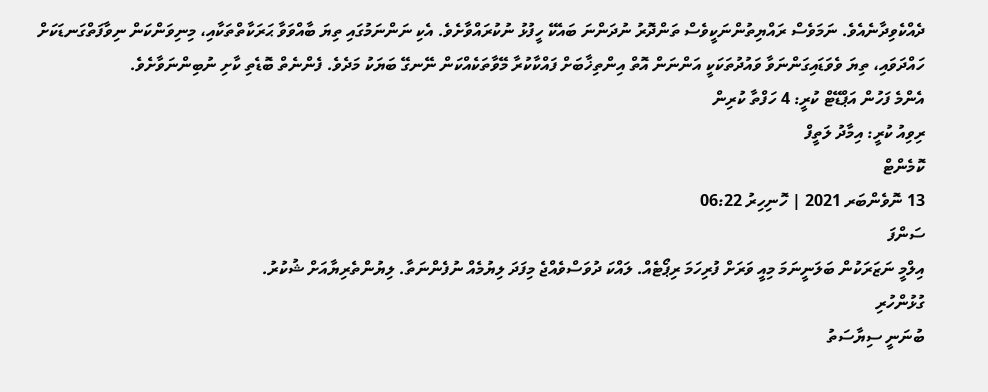ދެއްކެވިދާނެއެވެ. ނަމަވެސް ރައްޔިތުންނަކީވެސް ތަންދޮރު ނުދަންނަ ބައެކޭ ހީފުޅު ނުކުރައްވާށެވެ. އެކި ނަންނަމުގައި ތިޔަ ބާއްވަވާ ޙަރަކާތްތަކާއި، މިނިވަންކަން ނިވާފަތްގަނޑަކަށް ހައްދަވައި، ތިޔަ ވެވަޑައިގަންނަވާ ވައުދުތަކަކީ އަންނަން އޮތް އިންތިޚާބަށް ފައްކާކުރާ މޭވާތަކެއްކަން ނޭނގޭ ބަޔަކު މަދެވެ. ފެންނެތް ބޮޑެތި ކާށި ނުބިންނަވާށެވެ.
އެންމެ ފަހުން އަޕްޑޭޓް ކުރީ: 4 ހަފްތާ ކުރިން
ރިވިއު ކުރީ: އިމާދު ލަތީފް
ކޮމެންޓް
13 ނޮވެންބަރ 2021 | ހޮނިހިރު 06:22
ސަންފަ
އިލްމީ ނަޒަރަކުން ބަލަނީނަމަ މިއީ ވަރަށް ފުރިހަމަ ރިޕޯޓެއް. ލައްކަ ދުވަސްވެއްޖެ މިފަދަ ލިޔުމެއް ނުފެންނަތާ. ލިޔުންތެރިޔާއަށް ޝުކުރު.
ގުޅުންހުރި
ބުނަނީ ސިޔާސަތު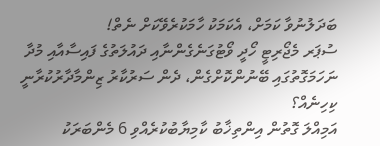ބަދަލުނުވާ ކަމަށް، އެކަމަކު ހާމަކުރެވޭކަށް ނެތް!
ސުޕަރ މެޖޯރިޓީ ހޯދީ ވޯޓުގަނެގެންނާއި ދައުލަތުގެ ފައިސާއާއި މުދާ ނަހަމަގޮތުގައި ބޭނުންކޮށްގެން، ދެން ސަރުކާރު ޒިންމާދާރުކުރާނީ ކިހިނެއް؟
އަމިއްލަ ގޮތުން އިންތިޚާބު ކާމިޔާބުކުރެއްވި 6 މެންބަރަކު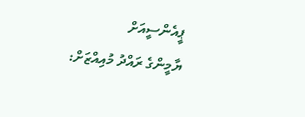ޕީއެންސީއަށް
ޔާމީންގެ ރައްދު މުއިއްޒަށް: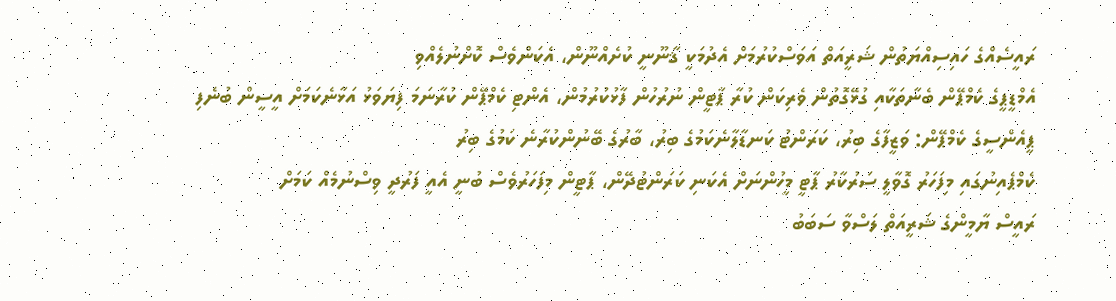ރައީސެއްގެ ހައިސިއްޔަތުން ޝަރީއަތް އަވަސްކުރުމަށް އެދުމަކީ ޤާނޫނީ ކުށެއްނޫން، އެކަންވެސް ކޮށްނުލެއްވި
އެމްޑީޕީގެ ކެމްޕޭން ބެނާތަކާއި ގުޅޭގޮތުން ވެރިކަން ކުރާ ޕާޓީން ނުރުހުން ފާޅުކުރުމުން، އެންޓި ކެމްޕޭން ކުރާނަމަ ފިޔަވަޅު އަޅާނެކަމަށް އީސީން ބުނެފި
ޕީއެންސީގެ ކެމްޕޭން: ވަޒީފާގެ ބިރު، ކަރަންޓު ކަނޑާލާނެކަމުގެ ބިރު، ބާރުގެ ބޭނުންކުރާނެ ކަމުގެ ބިރު
ކެމްޕެއިނުގައި މިފަހަރު ގޮވާލީ ސަރުކާރު ޕާޓީ މީހުންނަށް އެކަނި ކަރަންޓުދޭން، ޕާޓީން މިފަހަރުވެސް ބުނީ އެއީ ފަރުދީ ވިސްނުމެއް ކަމަށް
ރައީސް ޔާމީންގެ ޝަރީއަތް ލަސްވާ ސަބަބު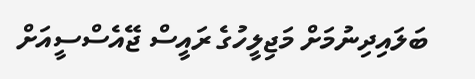ބަލައިދިނުމަށް މަޖިލީހުގެ ރައީސް ޖޭއެސްސީއަށް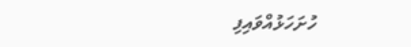ހުށަހަޅުއްވައިފި